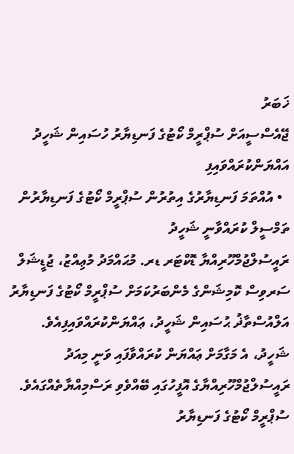ޚަބަރު
ޖޭއެސްސީއަށް ސުޕްރީމް ކޯޓުގެ ފަނޑިޔާރު ހުސައިން ޝަހީދު އައްޔަންކުރައްވައިފި
  • އުއްތަމަ ފަނޑިޔާރުގެ އިތުރުން ސުޕްރީމް ކޯޓުގެ ފަނޑިޔާރުން ތަމްސީލް ކުރައްވާނީ ޝަހީދު
ރައީސުލްޖުމްހޫރިއްޔާ ޑޮކްޓަރ ޑރ. މުޙައްމަދު މުޢިއްޒު، ޖުޑީޝަލް ސަރވިސް ކޮމިޝަންގެ މެންބަރުކަމަށް ސުޕްރީމް ކޯޓުގެ ފަނޑިޔާރު އަލްއުސްތާޛު ޙުސައިން ޝަހީދު، ޢައްޔަންކުރައްވައިފިއެވެ.
ޝަހީދު، އެ މަގާމަށް ޢައްޔަން ކުރައްވާފައި ވަނީ މިއަދު ރައީސުލްޖުމްހޫރިއްޔާގެ އޮފީހުގައި ބޭއްވެވި ރަސްމިއްޔާތެއްގައެވެ.
ސުޕްރީމް ކޯޓުގެ ފަނޑިޔާރު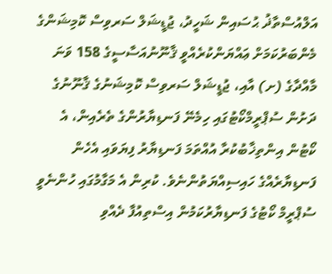އަލްއުސްތާޛު ޙުސައިން ޝަހީދު، ޖުޑީޝަލް ސަރވިސް ކޮމިޝަންގެ މެންބަރުކަމަށް ޢައްޔަންކުރެއްވީ ޤާނޫނުއަސާސީގެ 158 ވަނަ މާއްދާގެ (ށ) އާއި، ޖުޑީޝަލް ސަރވިސް ކޮމިޝަނުގެ ޤާނޫނުގެ ދަށުން ސުޕްރީމްކޯޓުގައި ހިމެނޭ ފަނޑިޔާރުންގެ ތެރެއިން، އެ ކޯޓުން އިންތިޚާބުކުރާ އުއްތަމަ ފަނޑިޔާރު ފިޔަވައި އެހެން ފަނޑިޔާރެއްގެ ހައިސިއްޔަތުންނެވެ. ކުރިން އެ މަގާމުގައި ހުންނެވީ ސުޕްރީމް ކޯޓުގެ ފަނޑިޔާރުކަމުން އިސްތިއުފާ ދެއްވި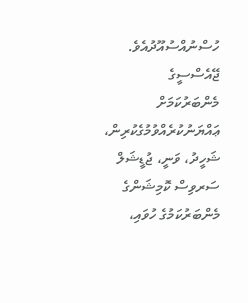ހުސްނުއްސުއޫދުއެވެ.
ޖޭއެސްސީގެ މެންބަރުކަމަށް ޢައްޔަނުކުރެއްވުމުގެކުރިން، ޝަހީދު، ވަނީ، ޖުޑީޝަލް ސަރވިސް ކޮމިޝަންގެ މެންބަރުކަމުގެ ހުވައި،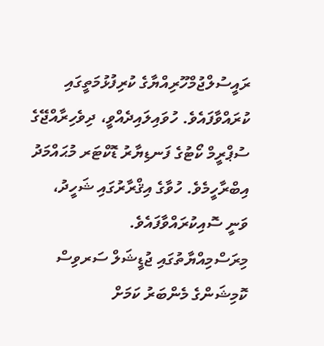ރައީސުލްޖުމްހޫރިއްޔާގެ ކުރިފުޅުމަތީގައި ކުރައްވާފައެވެ. ހުވައިލައިދެއްވީ، ދިވެހިރާއްޖޭގެ ސުޕްރީމް ކޯޓުގެ ފަނޑިޔާރު ޑޮކްޓަރ މުޙައްމަދު އިބްރާހީމެވެ. ހުވާގެ އިޤްރާރުގައި ޝަހީދު، ވަނީ ސޮއިކުރައްވާފައެވެ.
މިރަސްމިއްޔާތުގައި ޖުޑީޝަލް ސަރވިސް ކޮމިޝަންގެ މެންބަރު ކަމަށް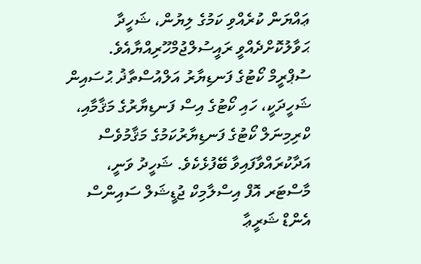ޢައްޔަން ކުރެއްވި ކަމުގެ ލިޔުން، ޝަހީދާ ޙަވާލުކޮށްދެއްވީ ރައީސުލްޖުމްހޫރިއްޔާއެވެ.
ސުޕްރީމް ކޯޓުގެ ފަނޑިޔާރު އަލްއުސްތާޛު ޙުސައިން ޝަހީދަކީ، ހައި ކޯޓުގެ އިސް ފަނޑިޔާރުގެ މަޤާމާއި، ކްރިމިނަލް ކޯޓުގެ ފަނޑިޔާރުކަމުގެ މަޤާމުވެސް އަދާކުރައްވާފައިވާ ބޭފުޅެކެވެ. ޝަހީދު ވަނީ، މާސްޓަރ އޮފް އިސްލާމިކް ޖުޑީޝަލް ސައިންސް އެންޑް ޝަރީޢާ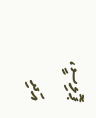ޕޮލިސީ، އަދި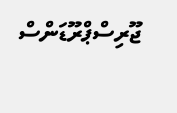ޖޫރިސްޕްރޫޑަންސް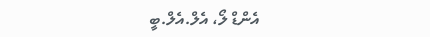އެންޑް ލޯ، އެލް.އެލް.ބީ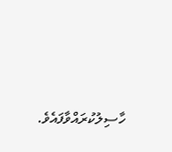ހާސިލުކުރައްވާފައެވެ.